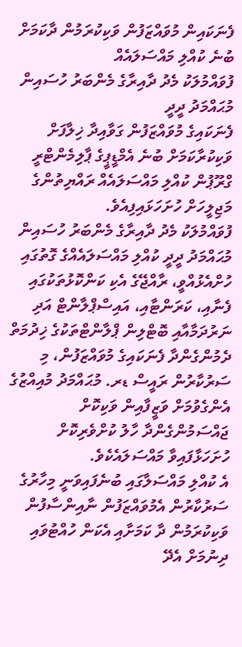ފެނަކައިން މުވައްޒަފުން ވަކިކުރަމުން ދާކަމަށް ބުނެ ކުއްލި މައްސަލައެއް
ފުވައްމުލަކު މެދު ދާއިރާގެ މެންބަރު ހުސައިން މުޙައްމަދު ދީދީ
ފެނަކައިގެ މުވައްޒަފުން ގަވާއިދާ ޚިލާފަށް ވަކިކުރާކަމަށް ބުނެ އެމްޑީޕީގެ ޕާލިމެންޓްރީ ގްރޫޕުން ކުއްލި މައްސަލައެއް ރައްޔިތުންގެ މަޖިލީހަށް ހުށަހަޅައިފިއެވެ.
ފުވައްމުލަކު މެދު ދާއިރާގެ މެންބަރު ހުސައިން މުޙައްމަދު ދީދީ ކުއްލި މައްސަލައެއްގެ ގޮތުގައި ހުށްއެޅުއްވީ، ރާއްޖޭގެ އެކި ކަންކޮޅުތަކުގައި ފެނާއި، ކަރަންޓާއި، އައިސްޕްލާންޓް އަދި ނަރުދަމާއާއި ބޮޓްލިން ޕްލާންޓްތަކުގެ ޚިދުމަތް ދެމުންގެންދާ ފެނަކައިގެ މުވައްޒަފުން، މި ސަރުކާރުން ރައީސް ޑރ. މުޙައްމަދު މުއިއްޒުގެ އެންގެވުމަށް ވަޒީފާއިން ވަކިކޮށް ޖައްސަމުންގެންދާ ހާލު ކުށްވެރިކޮށް ހުށަހަޅާފައިވާ މައްސަލައެކެވެ.
އެ ކުއްލި މައްސަލާގައި ބުނެފައިވަނީ މިހާރުގެ ސަރުކާރުން އެމުވައްޒަފުން ނާއިންސާފުން ވަކިކުރަމުން ދާ ކަމަށާއި އެކަން ހުއްޓުވައި ދިނުމަށް އެދޭ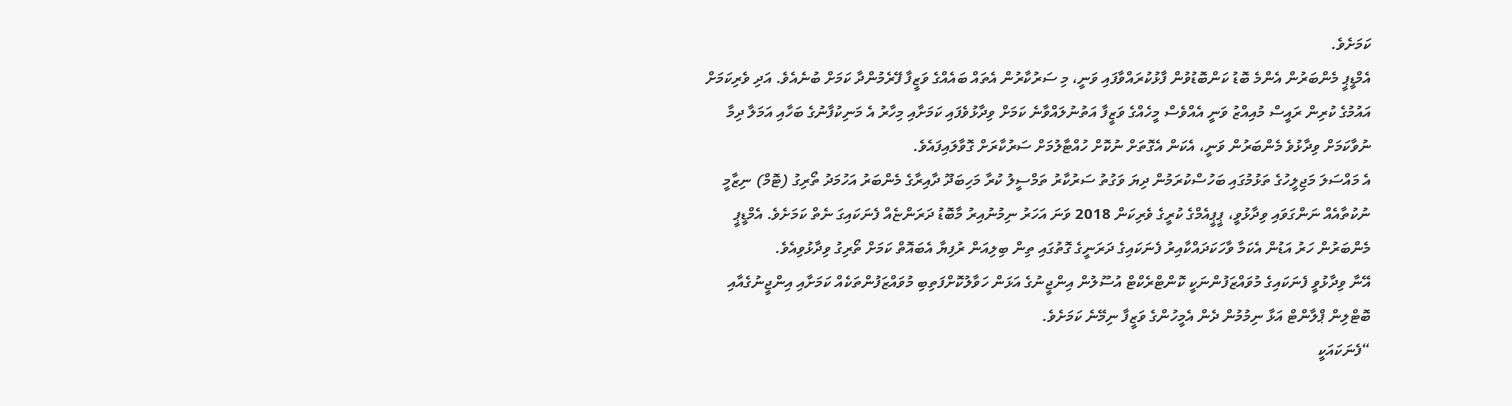ކަމަށެވެ.
އެމްޑީޕީ މެންބަރުން އެންމެ ބޮޑު ކަންބޮޑުވުން ފާޅުކުރައްވާފައި ވަނީ، މި ސަރުކާރުން އެތައް ބައެއްގެ ވަޒީފާ ފޭރެމުންދާ ކަމަށް ބުނެއެވެ. އަދި ވެރިކަމަށް އައުމުގެ ކުރިން ރައީސް މުއިއްޒު ވަނީ އެއްވެސް މީހެއްގެ ވަޒީފާ އަތުނުލައްވާނެ ކަމަށް ވިދާޅުވެފައި ކަމަށާއި މިހާރު އެ މަނިކުފާނުގެ ބަހާއި އަމަލާ ދިމާ ނުވާކަމަށް ވިދާޅުވެ މެންބަރުން ވަނީ، އެކަން އެގޮތަށް ނުކޮށް ހުއްޓާލުމަށް ސަރުކާރަށް ގޮވާލައިފައެވެ.
އެ މައްސަލަ މަޖިލީހުގެ ތަޅުމުގައި ބަހުސްކުރަމުން ދިޔަ ވަގުތު ސަރުކާރު ތަމްސީލު ކުރާ މަހިބަދޫ ދާއިރާގެ މެންބަރު އަހުމަދު ތޯރިގު (ޓޮމް) ނިޒާމީ ނުކުތާއެއް ނަންގަވައި ވިދާޅުވީ، ޕީޕީއެމްގެ ކުރީގެ ވެރިކަން 2018 ވަނަ އަހަރު ނިމުނުއިރު މާބޮޑު ދަރަންޏެއް ފެނަކައިގަ ނެތް ކަމަށެވެ. އެމްޑީޕީ މެންބަރުން ހަރު އަޑުން އެކަމާ ވާހަކަދައްކާއިރު ފެނަކައިގެ ދަރަނީގެ ގޮތުގައި ތިން ބިލިއަން ރުފިޔާ އެބައޮތް ކަމަށް ތޯރިގު ވިދާޅުވިއެވެ.
އޭނާ ވިދާޅުވީ ފެނަކައިގެ މުވައްޒަފުންނަކީ ކޮންޓްރެކްޓް އުސޫލުން އިންޖީނުގެ އަޅަން ހަވާލުކޮށްފަތިބި މުވައްޒަފުންތަކެއް ކަމަށާއި އިންޖީނުގެއާއި ބޮޓްލިން ޕްލާންޓް އަޅާ ނިމުމުން ދެން އެމީހުންގެ ވަޒީފާ ނިމޭނެ ކަމަށެވެ.
“ފެނަކައަކީ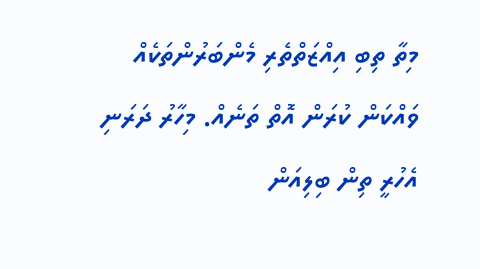މިތާ ތިބި އިއްޒަތްތެރި މެންބަރުންތަކެއް ވައްކަން ކުރަން އޮތް ތަނެއް. މިހާރު ދަރަނި އެހުރީ ތިން ބިލިއަން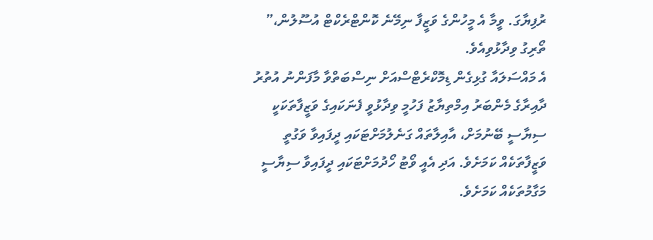ރުފިޔާގަ. ވީމާ އެ މީހުންގެ ވަޒީފާ ނިމޭނެ ކޮންޓްރެކްޓް އުސޫލުން،” ތޯރިގު ވިދާޅުވިއެވެ.
އެ މައްސަލައާ ގުޅިގެން ޑިމޮކްރެޓްސްއަށް ނިސްބަތްވާ މާފަންނު އުތުރު ދާއިރާގެ މެންބަރު އިމްތިޔާޒު ފަހުމީ ވިދާޅުވީ ފެނަކައިގެ ވަޒީފާތަކަކީ ސިޔާސީ ބޭނުމަށް، އާއިލާތައް ގަނެލުމަށްޓަކައި ދީފައިވާ ވަގުތީ ވަޒީފާތަކެއް ކަމަށެވެ. އަދި އެއީ ވޯޓު ހޯދުމަށްޓަކައި ދީފައިވާ ސިޔާސީ މަގާމުތަކެއް ކަމަށެވެ.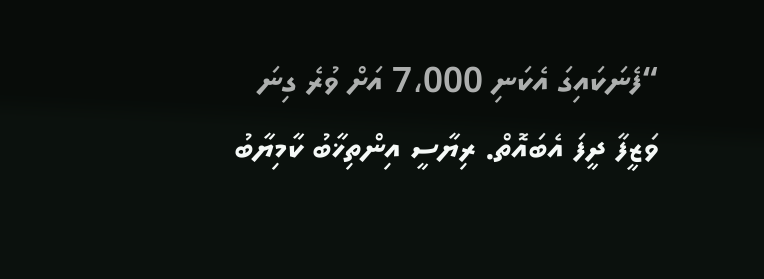“ފެނަކައިގަ އެކަނި 7،000 އަށް ވުރެ ގިނަ ވަޒީފާ ދީފަ އެބައޮތް. ރިޔާސީ އިންތިޚާބު ކާމިޔާބު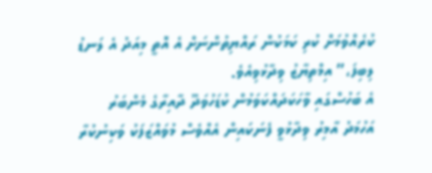ކުރެއްވުމަށް ކުރި ކަމަކުން ރައްޔިތުންނަށް އެ އޮތީ މިއަދު އެ ލަނޑު ލިބިފަ،” އިމްތިޔާޒު ވިދާޅުވިއެވެ.
އެ ބަހުސްގައި ވާހަކަދައްކަވަމުން ކުޑަހުވަދޫ ދާއިރާގެ މެންބަރު އަހުމަދު އާމިރު ވިދާޅުވީ ފެނަކައިން އެއްވެސް މުވައްޒަފަކު ވަކިނުކުރާ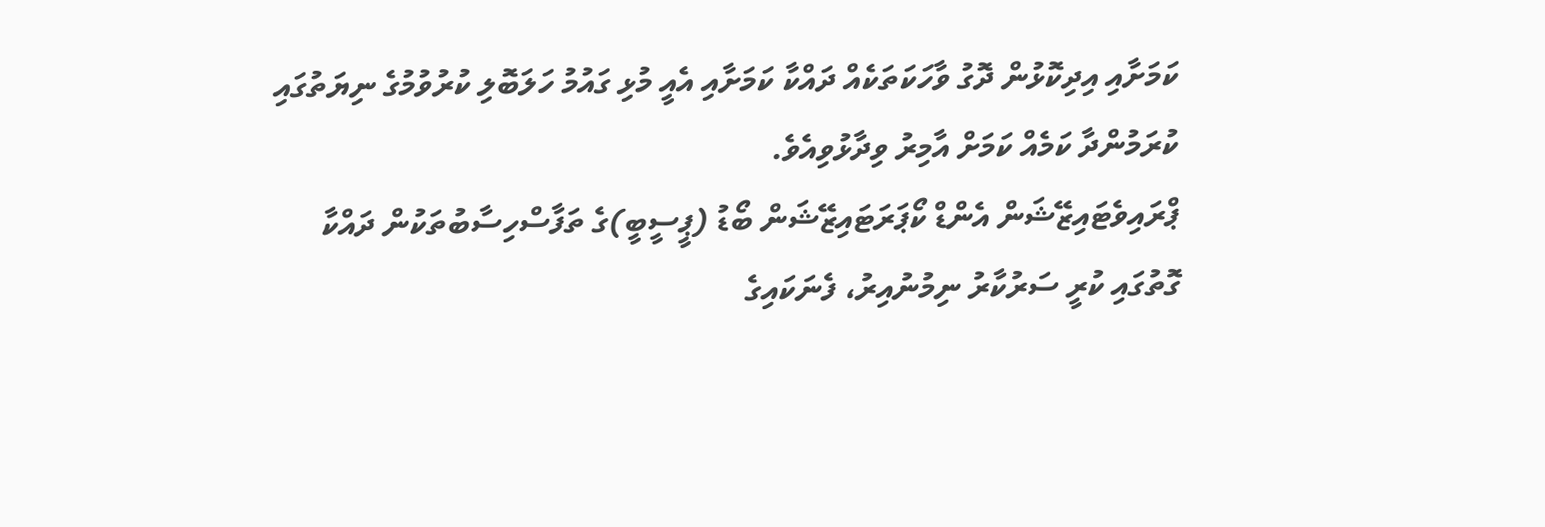ކަމަށާއި އިދިކޮޅުން ދޮގު ވާހަކަތަކެއް ދައްކާ ކަމަށާއި އެއީ މުޅި ގައުމު ހަލަބޮލި ކުރުވުމުގެ ނިޔަތުގައި ކުރަމުންދާ ކަމެއް ކަމަށް އާމިރު ވިދާޅުވިއެވެ.
ޕްރައިވެޓައިޒޭޝަން އެންޑް ކޯޕަރަޓައިޒޭޝަން ބޯޑު (ޕީސީބީ)ގެ ތަފާސްހިސާބުތަކުން ދައްކާ ގޮތުގައި ކުރީ ސަރުކާރު ނިމުނުއިރު، ފެނަކައިގެ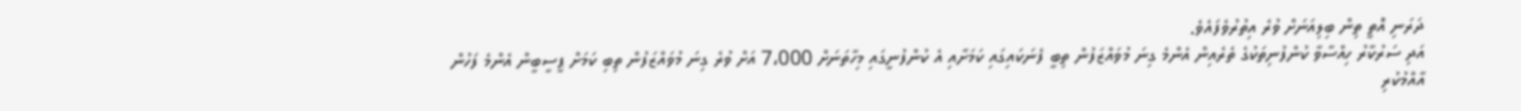ދަރަނި އޮތީ ތިން ބިލިއަނަށް ވުރެ އިތުރުވެފައެވެ.
އަދި ސަރުކާރު ހިއްސާވާ ކުންފުނިތަކުގެ ތެރެއިން އެންމެ ގިނަ މުވައްޒަފުން ތިބީ ފެނަކައިގައި ކަމަށާއި އެ ކުންފުނީގައި މިހާތަނަށް 7،000 އަށް ވުރެ ގިނަ މުވައްޒަފުން ތިބި ކަމަށް ޕީސީބީން އެންމެ ފަހުން އާއްމުކުރި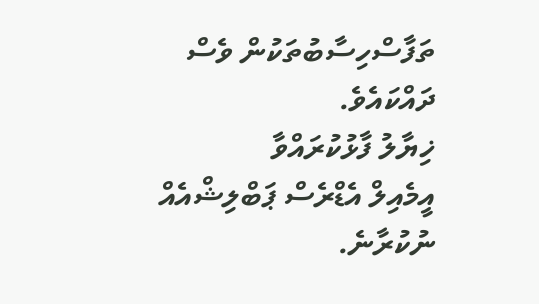ތަފާސްހިސާބުތަކުން ވެސް ދައްކައެވެ.
ޚިޔާލު ފާޅުކުރައްވާ
އީމެއިލް އެޑްރެސް ޕަބްލިޝްއެއް ނުކުރާނެ.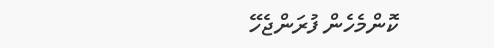ކޮންމެހެން ފުރަންޖެހޭ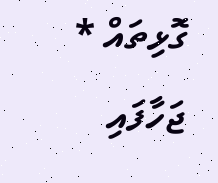ގޮޅިތައް * ޖަހާފައި